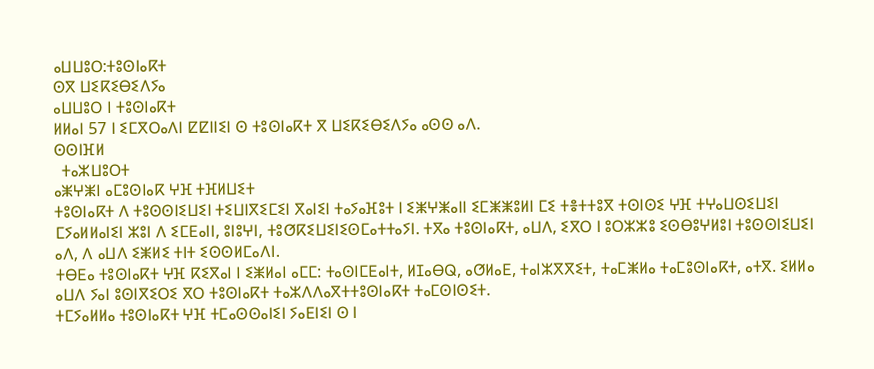ⴰⵡⵡⵓⵔ:ⵜⵓⵙⵏⴰⴽⵜ
ⵙⴳ ⵡⵉⴽⵉⴱⵉⴷⵢⴰ
ⴰⵡⵡⵓⵔ ⵏ ⵜⵓⵙⵏⴰⴽⵜ
ⵍⵍⴰⵏ 57 ⵏ ⵉⵎⴳⵔⴰⴷⵏ ⵇⵇⵏⵏⵉⵏ ⵙ ⵜⵓⵙⵏⴰⴽⵜ ⴳ ⵡⵉⴽⵉⴱⵉⴷⵢⴰ ⴰⵙⵙ ⴰⴷ.
ⵙⵙⵏⴼⵍ
  ⵜⴰⵣⵡⵓⵔⵜ
ⴰⵥⵖⵥⵏ ⴰⵎⵓⵙⵏⴰⴽ ⵖⴼ ⵜⴼⵍⵡⵉⵜ
ⵜⵓⵙⵏⴰⴽⵜ ⴷ ⵜⵓⵙⵙⵏⵉⵡⵉⵏ ⵜⵉⵡⵏⴳⵉⵎⵉⵏ ⴳⴰⵏⵉⵏ ⵜⴰⵢⴰⴼⵓⵜ ⵏ ⵉⵥⵖⵥⴰⵏⵏ ⵉⵎⵥⵥⵓⵍⵏ ⵎⵉ ⵜⴻⵜⵜⵓⴳ ⵜⵙⵏⵙⵉ ⵖⴼ ⵜⵖⴰⵡⵙⵉⵡⵉⵏ ⵎⵢⴰⵍⵍⴰⵏⵉⵏ ⵣⵓⵏ ⴷ ⵉⵎⴹⴰⵏⵏ, ⵓⵏⵓⵖⵏ, ⵜⵓⵚⴽⵉⵡⵉⵏⵉⵙⵎⴰⵜⵜⴰⵢⵏ. ⵜⴳⴰ ⵜⵓⵙⵏⴰⴽⵜ, ⴰⵡⴷ, ⵉⴳⵔ ⵏ ⵓⵔⵣⵣⵓ ⵉⵙⴱⵓⵖⵍⵓⵏ ⵜⵓⵙⵙⵏⵉⵡⵉⵏ ⴰⴷ, ⴷ ⴰⵡⴷ ⵉⵥⵍⵉ ⵜⵏⵜ ⵉⵙⵙⵍⵎⴰⴷⵏ.
ⵜⴱⴹⴰ ⵜⵓⵙⵏⴰⴽⵜ ⵖⴼ ⴽⵉⴳⴰⵏ ⵏ ⵉⵥⵍⴰⵏ ⴰⵎⵎ: ⵜⴰⵙⵏⵎⴹⴰⵏⵜ, ⵍⵊⴰⴱⵕ, ⴰⵚⵍⴰⴹ, ⵜⴰⵏⵣⴳⴳⵉⵜ, ⵜⴰⵎⵥⵍⴰ ⵜⴰⵎⵓⵙⵏⴰⴽⵜ, ⴰⵜⴳ. ⵉⵍⵍⴰ ⴰⵡⴷ ⵢⴰⵏ ⵓⵙⵏⴳⵉⵔⵉ ⴳⵔ ⵜⵓⵙⵏⴰⴽⵜ ⵜⴰⵣⴷⴷⴰⴳⵜⵜⵓⵙⵏⴰⴽⵜ ⵜⴰⵎⵙⵏⵙⵉⵜ.
ⵜⵎⵢⴰⵍⵍⴰ ⵜⵓⵙⵏⴰⴽⵜ ⵖⴼ ⵜⵎⴰⵙⵙⴰⵏⵉⵏ ⵢⴰⴹⵏⵉⵏ ⵙ ⵏ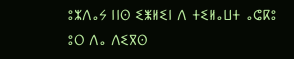ⵓⵣⴷⴰⵢ ⵏⵏⵙ ⵉⵥⵍⵉⵏ ⴷ ⵜⵉⵍⴰⵡⵜ ⴰⵛⴽⵓ ⵓⵔ ⴷⴰ ⴷⵉⴳⵙ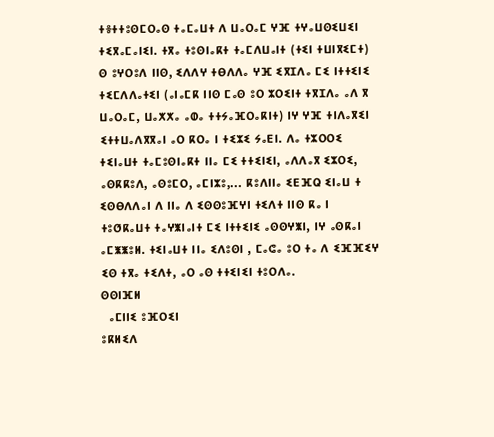ⵜⴻⵜⵜⵓⵙⵎⵔⴰⵙ ⵜⴰⵎⴰⵡⵜ ⴷ ⵡⴰⵔⴰⵎ ⵖⴼ ⵜⵖⴰⵡⵙⵉⵡⵉⵏ ⵜⵉⴳⴰⵎⴰⵏⵉⵏ. ⵜⴳⴰ ⵜⵓⵙⵏⴰⴽⵜ ⵜⴰⵎⴷⵡⴰⵏⵜ (ⵜⵉⵏ ⵜⵡⵏⴳⵉⵎⵜ) ⵙ ⵓⵖⵔⵓⴷ ⵏⵏⵙ, ⵉⴷⴷⵖ ⵜⴱⴷⴷⴰ ⵖⴼ ⵉⴳⵊⴷⴰ ⵎⵉ ⵏⵜⵜⵉⵏⵉ ⵜⵉⵎⴷⴷⴰⵜⵉⵏ (ⴰⵏⴰⵎⴽ ⵏⵏⵙ ⵎⴰⵙ ⵓⵔ ⵣⵔⵉⵏⵜ ⵜⴳⵊⴷⴰ ⴰⴷ ⴳ ⵡⴰⵔⴰⵎ, ⵡⴰⵅⵅⴰ ⴰⵀⴰ ⵜⵜⵢⴰⴼⵔⴰⴽⵏⵜ) ⵏⵖ ⵖⴼ ⵜⵏⴷⴰⴳⵉⵏ ⵉⵜⵜⵡⴰⴷⴳⴳⴰⵏ ⴰⵔ ⴽⵔⴰ ⵏ ⵜⵉⵣⵉ ⵢⴰⴹⵏ. ⴷⴰ ⵜⵣⵔⵔⵉ ⵜⵉⵏⴰⵡⵜ ⵜⴰⵎⵓⵙⵏⴰⴽⵜ ⵏⵏⴰ ⵎⵉ ⵜⵜⵉⵏⵉⵏ, ⴰⴷⴷⴰⴳ ⵉⵣⵔⵉ, ⴰⵙⴽⴽⵓⴷ, ⴰⵙⵓⵎⵔ, ⴰⵎⵏⵣⵓ,… ⴽⵓⴷⵏⵏⴰ ⵉⴹⴼⵕ ⵉⵏⴰⵡ ⵜ ⵉⵙⴱⴷⴷⴰⵏ ⴷ ⵏⵏⴰ ⴷ ⵉⵙⵙⵓⴼⵖⵏ ⵜⵉⴷⵜ ⵏⵏⵙ ⴽⴰ ⵏ ⵜⵓⵚⴽⴰⵡⵜ ⵜⴰⵖⵥⵏⴰⵏⵜ ⵎⵉ ⵏⵜⵜⵉⵏⵉ ⴰⵙⵙⵖⵥⵏ, ⵏⵖ ⴰⵙⴽⴰⵏ ⴰⵎⵥⵥⵓⵍ. ⵜⵉⵏⴰⵡⵜ ⵏⵏⴰ ⵉⴷⵓⵙⵏ , ⵎⴰⵛⴰ ⵓⵔ ⵜⴰ ⴷ ⵉⴼⴼⵉⵖ ⵉⵙ ⵜⴳⴰ ⵜⵉⴷⵜ, ⴰⵔ ⴰⵙ ⵜⵜⵉⵏⵉⵏ ⵜⵓⵔⴷⴰ.
ⵙⵙⵏⴼⵍ
  ⴰⵎⵏⵏⵉ ⵓⴼⵔⵉⵏ
ⵓⴽⵍⵉⴷ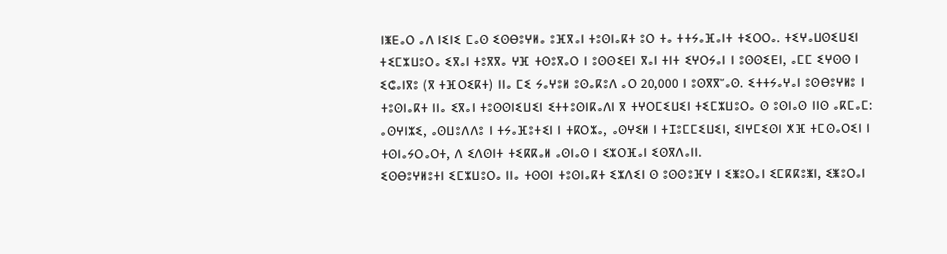ⵏⵥⴹⴰⵔ ⴰⴷ ⵏⵉⵏⵉ ⵎⴰⵙ ⵉⵙⴱⵓⵖⵍⴰ ⵓⴼⴳⴰⵏ ⵜⵓⵙⵏⴰⴽⵜ ⵓⵔ ⵜⴰ ⵜⵜⵢⴰⴼⴰⵏⵜ ⵜⵉⵔⵔⴰ. ⵜⵉⵖⴰⵡⵙⵉⵡⵉⵏ ⵜⵉⵎⵣⵡⵓⵔⴰ ⵉⴳⴰⵏ ⵜⵓⴳⴳⴰ ⵖⴼ ⵜⵙⵓⴳⴰⵔ ⵏ ⵓⵙⵙⵉⴹⵏ ⴳⴰⵏ ⵜⵏⵜ ⵉⵖⵔⵢⴰⵏ ⵏ ⵓⵙⵙⵉⴹⵏ, ⴰⵎⵎ ⵉⵖⵙⵙ ⵏ ⵉⵛⴰⵏⴳⵓ (ⴳ ⵜⴼⵔⵉⴽⵜ) ⵏⵏⴰ ⵎⵉ ⵢⴰⵖⵓⵍ ⵓⵙⴰⴽⵓⴷ ⴰⵔ 20,000 ⵏ ⵓⵙⴳⴳⵯⴰⵙ. ⵉⵜⵜⵢⴰⵖⴰⵏ ⵓⵙⴱⵓⵖⵍⵓ ⵏ ⵜⵓⵙⵏⴰⴽⵜ ⵏⵏⴰ ⵉⴳⴰⵏ ⵜⵓⵙⵙⵏⵉⵡⵉⵏ ⵉⵜⵜⵓⵙⵏⴽⴰⴷⵏ ⴳ ⵜⵖⵔⵎⵉⵡⵉⵏ ⵜⵉⵎⵣⵡⵓⵔⴰ ⵙ ⵓⵙⵏⴰⵙ ⵏⵏⵙ ⴰⴽⵎⴰⵎ: ⴰⵙⵖⵏⵣⵉ, ⴰⵙⵡⵓⴷⴷⵓ ⵏ ⵜⵢⴰⴼⵓⵜⵉⵏ ⵏ ⵜⴽⵔⵣⴰ, ⴰⵙⵖⵉⵍ ⵏ ⵜⵊⵓⵎⵎⵉⵡⵉⵏ, ⵉⵏⵖⵎⵉⵙⵏ ⵅⴼ ⵜⵎⵙⴰⵔⵉⵏ ⵏ ⵜⵙⵏⴰⵢⵔⴰⵔⵜ, ⴷ ⵉⴷⵙⵏⵜ ⵜⵉⴽⴽⴰⵍ ⴰⵙⵏⴰⵙ ⵏ ⵉⵣⵔⴼⴰⵏ ⵉⵙⴳⴷⴰⵏⵏ.
ⵉⵙⴱⵓⵖⵍⵓⵜⵏ ⵉⵎⵣⵡⵓⵔⴰ ⵏⵏⴰ ⵜⵙⵙⵏ ⵜⵓⵙⵏⴰⴽⵜ ⵉⵣⴷⵉⵏ ⵙ ⵓⵙⵙⵓⴼⵖ ⵏ ⵉⵥⵓⵔⴰⵏ ⵉⵎⴽⴽⵓⵥⵏ, ⵉⵥⵓⵔⴰⵏ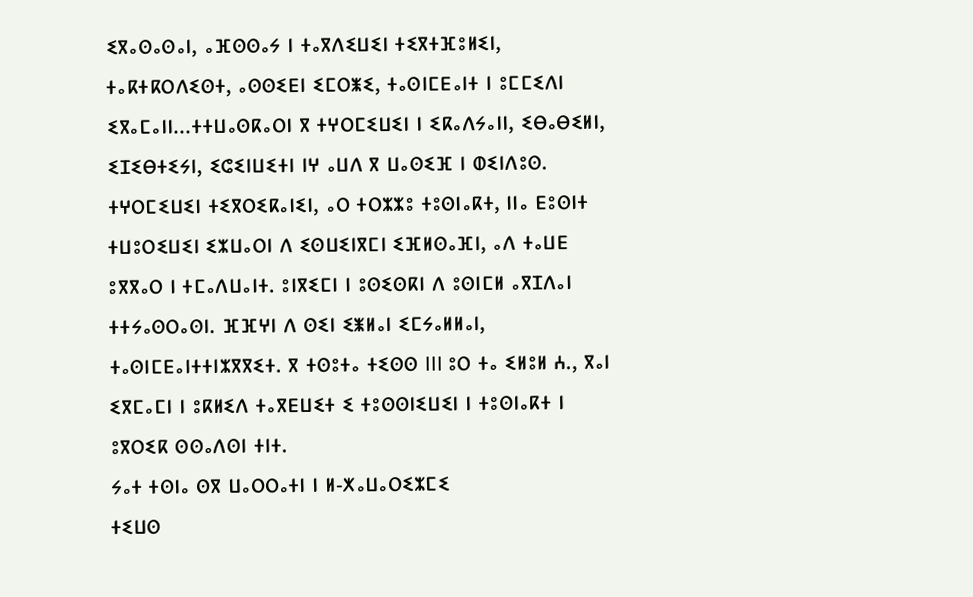ⵉⴳⴰⵙⴰⵙⴰⵏ, ⴰⴼⵙⵙⴰⵢ ⵏ ⵜⴰⴳⴷⵉⵡⵉⵏ ⵜⵉⴳⵜⴼⵓⵍⵉⵏ, ⵜⴰⴽⵜⴽⵔⴷⵉⵙⵜ, ⴰⵙⵙⵉⴹⵏ ⵉⵎⵔⵥⵉ, ⵜⴰⵙⵏⵎⴹⴰⵏⵜ ⵏ ⵓⵎⵎⵉⴷⵏ ⵉⴳⴰⵎⴰⵏⵏ...ⵜⵜⵡⴰⵙⴽⴰⵔⵏ ⴳ ⵜⵖⵔⵎⵉⵡⵉⵏ ⵏ ⵉⴽⴰⴷⵢⴰⵏⵏ, ⵉⴱⴰⴱⵉⵍⵏ, ⵉⵊⵉⴱⵜⵉⵢⵏ, ⵉⵛⵉⵏⵡⵉⵜⵏ ⵏⵖ ⴰⵡⴷ ⴳ ⵡⴰⵙⵉⴼ ⵏ ⵀⵉⵏⴷⵓⵙ.
ⵜⵖⵔⵎⵉⵡⵉⵏ ⵜⵉⴳⵔⵉⴽⴰⵏⵉⵏ, ⴰⵔ ⵜⵔⵣⵣⵓ ⵜⵓⵙⵏⴰⴽⵜ, ⵏⵏⴰ ⴹⵓⵙⵏⵜ ⵜⵡⵓⵔⵉⵡⵉⵏ ⵉⵣⵡⴰⵔⵏ ⴷ ⵉⵙⵡⵉⵏⴳⵎⵏ ⵉⴼⵍⵙⴰⴼⵏ, ⴰⴷ ⵜⴰⵡⴹ ⵓⴳⴳⴰⵔ ⵏ ⵜⵎⴰⴷⵡⴰⵏⵜ. ⵓⵏⴳⵉⵎⵏ ⵏ ⵓⵙⵉⵙⴽⵏ ⴷ ⵓⵙⵏⵎⵍ ⴰⴳⵊⴷⴰⵏ ⵜⵜⵢⴰⵙⵔⴰⵙⵏ. ⴼⴼⵖⵏ ⴷ ⵙⵉⵏ ⵉⵥⵍⴰⵏ ⵉⵎⵢⴰⵍⵍⴰⵏ, ⵜⴰⵙⵏⵎⴹⴰⵏⵜⵜⵏⵣⴳⴳⵉⵜ. ⴳ ⵜⵙⵓⵜⴰ ⵜⵉⵙⵙ III ⵓⵔ ⵜⴰ ⵉⵍⵓⵍ ⵄ., ⴳⴰⵏ ⵉⴳⵎⴰⵎⵏ ⵏ ⵓⴽⵍⵉⴷ ⵜⴰⴳⴹⵡⵉⵜ ⵉ ⵜⵓⵙⵙⵏⵉⵡⵉⵏ ⵏ ⵜⵓⵙⵏⴰⴽⵜ ⵏ ⵓⴳⵔⵉⴽ ⵙⵙⴰⴷⵙⵏ ⵜⵏⵜ.
ⵢⴰⵜ ⵜⵙⵏⴰ ⵙⴳ ⵡⴰⵔⵔⴰⵜⵏ ⵏ ⵍ-ⵅⴰⵡⴰⵔⵉⵣⵎⵉ
ⵜⵉⵡⵙ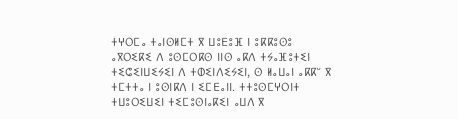ⵜⵖⵔⵎⴰ ⵜⴰⵏⵙⵍⵎⵜ ⴳ ⵡⵓⴹⵓⴼ ⵏ ⵓⴽⴽⵓⵙⵓ ⴰⴳⵔⵉⴽⵉ ⴷ ⵓⵙⵎⵔⴽⵙ ⵏⵏⵙ ⴰⴽⴷ ⵜⵢⴰⴼⵓⵜⵉⵏ ⵜⵉⵛⵉⵏⵡⵉⵢⵉⵏ ⴷ ⵜⵀⵉⵏⴷⵉⵢⵉⵏ, ⵙ ⵍⴰⵡⴰⵏ ⴰⴽⴽⵯ ⴳ ⵜⵎⵜⵜⴰ ⵏ ⵓⵙⵏⴽⴷ ⵏ ⵉⵎⴹⴰⵏⵏ. ⵜⵜⵓⵙⵎⵖⵔⵏⵜ ⵜⵡⵓⵔⵉⵡⵉⵏ ⵜⵉⵎⵓⵙⵏⴰⴽⵉⵏ ⴰⵡⴷ ⴳ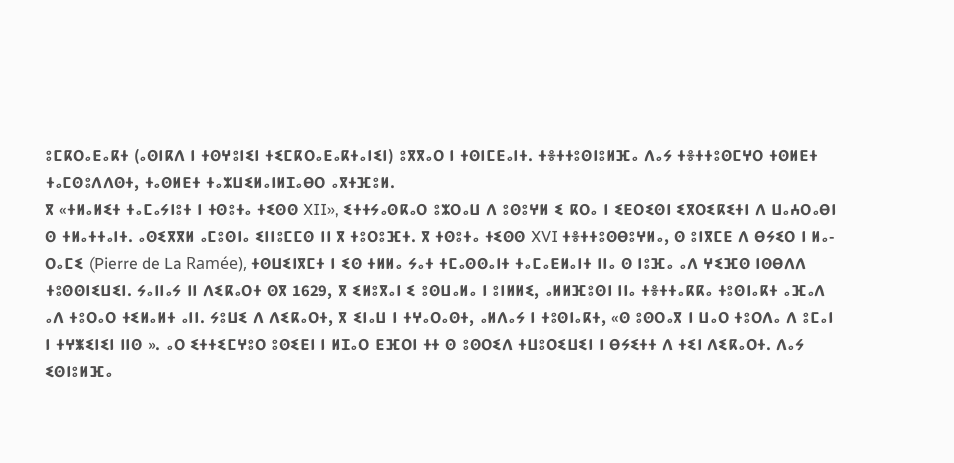ⵓⵎⴽⵔⴰⴹⴰⴽⵜ (ⴰⵙⵏⴽⴷ ⵏ ⵜⵙⵖⵓⵏⵉⵏ ⵜⵉⵎⴽⵔⴰⴹⴰⴽⵜⴰⵏⵉⵏ) ⵓⴳⴳⴰⵔ ⵏ ⵜⵙⵏⵎⴹⴰⵏⵜ. ⵜⴻⵜⵜⵓⵙⵏⵓⵍⴼⴰ ⴷⴰⵢ ⵜⴻⵜⵜⵓⵙⵎⵖⵔ ⵜⵙⵍⴹⵜ ⵜⴰⵎⵙⵓⴷⴷⵙⵜ, ⵜⴰⵙⵍⴹⵜ ⵜⴰⵣⵡⵉⵍⴰⵏⵍⵊⴰⴱⵔ ⴰⴳⵜⴼⵓⵍ.
ⴳ «ⵜⵍⴰⵍⵉⵜ ⵜⴰⵎⴰⵢⵏⵓⵜ ⵏ ⵜⵙⵓⵜⴰ ⵜⵉⵙⵙ XII», ⵉⵜⵜⵢⴰⵙⴽⴰⵔ ⵓⵣⵔⴰⵡ ⴷ ⵓⵙⵓⵖⵍ ⵉ ⴽⵔⴰ ⵏ ⵉⴹⵔⵉⵙⵏ ⵉⴳⵔⵉⴽⵉⵜⵏ ⴷ ⵡⴰⵄⵔⴰⴱⵏ ⵙ ⵜⵍⴰⵜⵜⴰⵏⵜ. ⴰⵙⵉⴳⴳⵍ ⴰⵎⵓⵙⵏⴰ ⵉⵏⵏⵓⵎⵎⵙ ⵏⵏ ⴳ ⵜⵓⵔⵓⴼⵜ. ⴳ ⵜⵙⵓⵜⴰ ⵜⵉⵙⵙ XVI ⵜⴻⵜⵜⵓⵙⴱⵓⵖⵍⴰ, ⵙ ⵓⵏⴳⵎⴹ ⴷ ⴱⵢⵉⵔ ⵏ ⵍⴰ-ⵔⴰⵎⵉ (Pierre de La Ramée), ⵜⵙⵡⵉⵏⴳⵎⵜ ⵏ ⵉⵙ ⵜⵍⵍⴰ ⵢⴰⵜ ⵜⵎⴰⵙⵙⴰⵏⵜ ⵜⴰⵎⴰⴹⵍⴰⵏⵜ ⵏⵏⴰ ⵙ ⵏⵓⴼⴰ ⴰⴷ ⵖⵉⴼⵙ ⵏⵙⴱⴷⴷ ⵜⵓⵙⵙⵏⵉⵡⵉⵏ. ⵢⴰⵏⵏⴰⵢ ⵏⵏ ⴷⵉⴽⴰⵔⵜ ⵙⴳ 1629, ⴳ ⵉⵍⵓⴳⴰⵏ ⵉ ⵓⵙⵡⴰⵍⴰ ⵏ ⵓⵏⵍⵍⵉ, ⴰⵍⵍⴼⵓⵙⵏ ⵏⵏⴰ ⵜⴻⵜⵜⴰⴽⴽⴰ ⵜⵓⵙⵏⴰⴽⵜ ⴰⴼⴰⴷ ⴰⴷ ⵜⵓⵔⴰⵔ ⵜⵉⵍⴰⵍⵜ ⴰⵏⵏ. ⵢⵓⵡⵉ ⴷ ⴷⵉⴽⴰⵔⵜ, ⴳ ⵉⵏⴰⵡ ⵏ ⵜⵖⴰⵔⴰⵙⵜ, ⴰⵍⴷⴰⵢ ⵏ ⵜⵓⵙⵏⴰⴽⵜ, «ⵙ ⵓⵙⵔⴰⴳ ⵏ ⵡⴰⵔ ⵜⵓⵔⴷⴰ ⴷ ⵓⵎⴰⵏ ⵏ ⵜⵖⵥⵉⵏⵉⵏ ⵏⵏⵙ ». ⴰⵔ ⵉⵜⵜⵉⵎⵖⵓⵔ ⵓⵙⵉⴹⵏ ⵏ ⵍⵊⴰⵔ ⴹⴼⵔⵏ ⵜⵜ ⵙ ⵓⵙⵔⵉⴷ ⵜⵡⵓⵔⵉⵡⵉⵏ ⵏ ⴱⵢⵉⵜⵜ ⴷ ⵜⵉⵏ ⴷⵉⴽⴰⵔⵜ. ⴷⴰⵢ ⵉⵙⵏⵓⵍⴼⴰ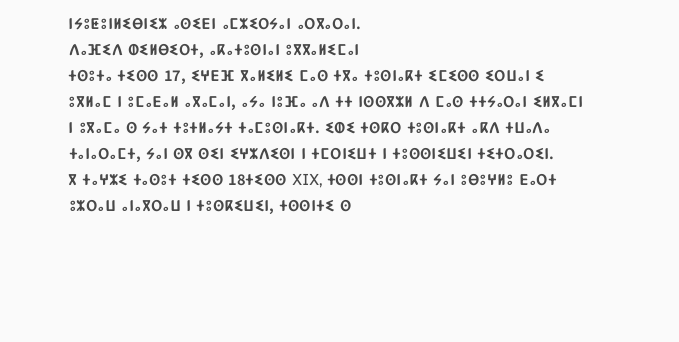ⵏⵢⵓⵟⵓⵏⵍⵉⴱⵏⵉⵣ ⴰⵙⵉⴹⵏ ⴰⵎⵣⵉⵔⵢⴰⵏ ⴰⵔⴳⴰⵔⴰⵏ.
ⴷⴰⴼⵉⴷ ⵀⵉⵍⴱⵉⵔⵜ, ⴰⴽⴰⵜⵓⵙⵏⴰⵏ ⵓⴳⴳⴰⵍⵉⵎⴰⵏ
ⵜⵙⵓⵜⴰ ⵜⵉⵙⵙ 17, ⵉⵖⴹⴼ ⴳⴰⵍⵉⵍⵉ ⵎⴰⵙ ⵜⴳⴰ ⵜⵓⵙⵏⴰⴽⵜ ⵉⵎⵉⵙⵙ ⵉⵔⵡⴰⵏ ⵉ ⵓⴳⵍⴰⵎ ⵏ ⵓⵎⴰⴹⴰⵍ ⴰⴳⴰⵎⴰⵏ, ⴰⵢⴰ ⵏⵓⴼⴰ ⴰⴷ ⵜⵜ ⵏⵙⵙⴳⵣⵍ ⴷ ⵎⴰⵙ ⵜⵜⵢⴰⵔⴰⵏ ⵉⵍⴳⴰⵎⵏ ⵏ ⵓⴳⴰⵎⴰ ⵙ ⵢⴰⵜ ⵜⵓⵜⵍⴰⵢⵜ ⵜⴰⵎⵓⵙⵏⴰⴽⵜ. ⵉⵀⵉ ⵜⵙⴽⵔ ⵜⵓⵙⵏⴰⴽⵜ ⴰⴽⴷ ⵜⵡⴰⴷⴰ ⵜⴰⵏⴰⵔⴰⵎⵜ, ⵢⴰⵏ ⵙⴳ ⵙⵉⵏ ⵉⵖⵣⴷⵉⵙⵏ ⵏ ⵜⵎⵔⵏⵉⵡⵜ ⵏ ⵜⵓⵙⵙⵏⵉⵡⵉⵏ ⵜⵉⵜⵔⴰⵔⵉⵏ.
ⴳ ⵜⴰⵖⵣⵉ ⵜⴰⵙⵓⵜ ⵜⵉⵙⵙ 18ⵜⵉⵙⵙ XIX, ⵜⵙⵙⵏ ⵜⵓⵙⵏⴰⴽⵜ ⵢⴰⵏ ⵓⴱⵓⵖⵍⵓ ⴹⴰⵔⵜ ⵓⵣⵔⴰⵡ ⴰⵏⴰⴳⵔⴰⵡ ⵏ ⵜⵓⵙⴽⵉⵡⵉⵏ, ⵜⵙⵙⵏⵜⵉ ⵙ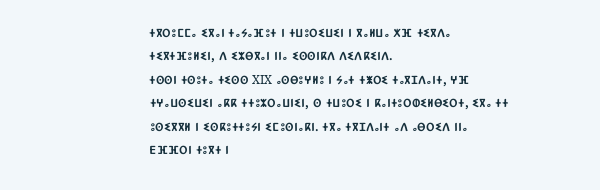ⵜⴳⵔⵓⵎⵎⴰ ⵉⴳⴰⵏ ⵜⴰⵢⴰⴼⵓⵜ ⵏ ⵜⵡⵓⵔⵉⵡⵉⵏ ⵏ ⴳⴰⵍⵡⴰ ⵅⴼ ⵜⵉⴳⴷⴰ ⵜⵉⴳⵜⴼⵓⵍⵉⵏ, ⴷ ⵉⵣⴱⴳⴰⵏ ⵏⵏⴰ ⵉⵙⵙⵏⴽⴷ ⴷⵉⴷⴽⵉⵏⴷ.
ⵜⵙⵙⵏ ⵜⵙⵓⵜⴰ ⵜⵉⵙⵙ XIX ⴰⵙⴱⵓⵖⵍⵓ ⵏ ⵢⴰⵜ ⵜⵥⵔⵉ ⵜⴰⴳⵊⴷⴰⵏⵜ, ⵖⴼ ⵜⵖⴰⵡⵙⵉⵡⵉⵏ ⴰⴽⴽ ⵜⵜⵓⵣⵔⴰⵡⵏⵉⵏ, ⵙ ⵜⵡⵓⵔⵉ ⵏ ⴽⴰⵏⵜⵓⵔⵀⵉⵍⴱⵉⵔⵜ, ⵉⴳⴰ ⵜⵜ ⵓⵙⵉⴳⴳⵍ ⵏ ⵉⵙⴽⵓⵜⵜⵓⵢⵏ ⵉⵎⵓⵙⵏⴰⴽⵏ. ⵜⴳⴰ ⵜⴳⵊⴷⴰⵏⵜ ⴰⴷ ⴰⴱⵔⵉⴷ ⵏⵏⴰ ⴹⴼⴼⵔⵏ ⵜⵓⴳⵜ ⵏ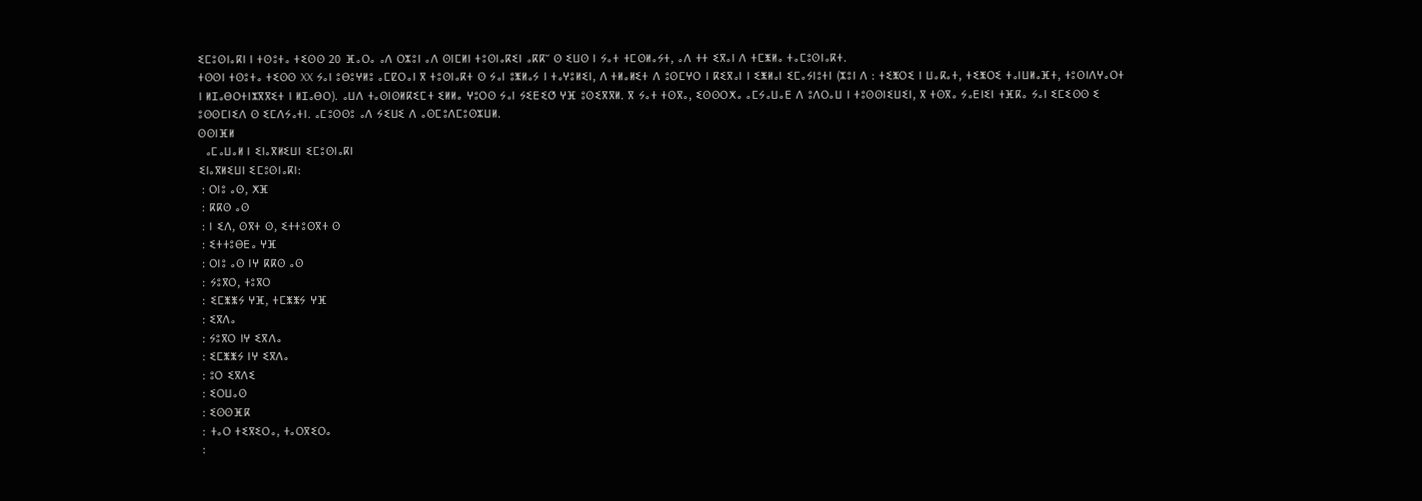ⵉⵎⵓⵙⵏⴰⴽⵏ ⵏ ⵜⵙⵓⵜⴰ ⵜⵉⵙⵙ 20 ⴼⴰⵔⴰ ⴰⴷ ⵔⵣⵓⵏ ⴰⴷ ⵙⵏⵎⵍⵏ ⵜⵓⵙⵏⴰⴽⵉⵏ ⴰⴽⴽⵯ ⵙ ⵉⵡⵙ ⵏ ⵢⴰⵜ ⵜⵎⵙⵍⴰⵢⵜ, ⴰⴷ ⵜⵜ ⵉⴳⴰⵏ ⴷ ⵜⵎⵥⵍⴰ ⵜⴰⵎⵓⵙⵏⴰⴽⵜ.
ⵜⵙⵙⵏ ⵜⵙⵓⵜⴰ ⵜⵉⵙⵙ XX ⵢⴰⵏ ⵓⴱⵓⵖⵍⵓ ⴰⵎⵇⵔⴰⵏ ⴳ ⵜⵓⵙⵏⴰⴽⵜ ⵙ ⵢⴰⵏ ⵓⵥⵍⴰⵢ ⵏ ⵜⴰⵖⵓⵍⵉⵏ, ⴷ ⵜⵍⴰⵍⵉⵜ ⴷ ⵓⵙⵎⵖⵔ ⵏ ⴽⵉⴳⴰⵏ ⵏ ⵉⵥⵍⴰⵏ ⵉⵎⴰⵢⵏⵓⵜⵏ (ⵣⵓⵏ ⴷ : ⵜⵉⵥⵔⵉ ⵏ ⵡⴰⴽⴰⵜ, ⵜⵉⵥⵔⵉ ⵜⴰⵏⵡⵍⴰⴼⵜ, ⵜⵓⵙⵏⴷⵖⴰⵔⵜ ⵏ ⵍⵊⴰⴱⵔⵜⵏⵣⴳⴳⵉⵜ ⵏ ⵍⵊⴰⴱⵔ). ⴰⵡⴷ ⵜⴰⵙⵏⵙⵍⴽⵉⵎⵜ ⵉⵍⵍⴰ ⵖⵓⵔⵙ ⵢⴰⵏ ⵢⵉⴹⵉⵚ ⵖⴼ ⵓⵙⵉⴳⴳⵍ. ⴳ ⵢⴰⵜ ⵜⵙⴳⴰ, ⵉⵙⵙⵔⵅⴰ ⴰⵎⵢⴰⵡⴰⴹ ⴷ ⵓⴷⵔⴰⵡ ⵏ ⵜⵓⵙⵙⵏⵉⵡⵉⵏ, ⴳ ⵜⵙⴳⴰ ⵢⴰⴹⵏⵉⵏ ⵜⴼⴽⴰ ⵢⴰⵏ ⵉⵎⵉⵙⵙ ⵉ ⵓⵙⵙⵎⵏⵉⴷ ⵙ ⵉⵎⴷⵢⴰⵜⵏ. ⴰⵎⵓⵙⵙⵓ ⴰⴷ ⵢⵉⵡⵉ ⴷ ⴰⵙⵎⵓⴷⵎⵓⵙⵣⵡⵍ.
ⵙⵙⵏⴼⵍ
  ⴰⵎⴰⵡⴰⵍ ⵏ ⵉⵏⴰⴳⵍⵉⵡⵏ ⵉⵎⵓⵙⵏⴰⴽⵏ
ⵉⵏⴰⴳⵍⵉⵡⵏ ⵉⵎⵓⵙⵏⴰⴽⵏ:
 : ⵔⵏⵓ ⴰⵙ, ⵅⴼ
 : ⴽⴽⵙ ⴰⵙ
 : ⵏ ⵉⴷ, ⵙⴳⵜ ⵙ, ⵉⵜⵜⵓⵙⴳⵜ ⵙ
 : ⵉⵜⵜⵓⴱⴹⴰ ⵖⴼ
 : ⵔⵏⵓ ⴰⵙ ⵏⵖ ⴽⴽⵙ ⴰⵙ
 : ⵢⵓⴳⵔ, ⵜⵓⴳⵔ
 : ⵉⵎⵥⵥⵢ ⵖⴼ, ⵜⵎⵥⵥⵢ ⵖⴼ
 : ⵉⴳⴷⴰ
 : ⵢⵓⴳⵔ ⵏⵖ ⵉⴳⴷⴰ
 : ⵉⵎⵥⵥⵢ ⵏⵖ ⵉⴳⴷⴰ
 : ⵓⵔ ⵉⴳⴷⵉ
 : ⵉⵔⵡⴰⵙ
 : ⵉⵙⵙⴼⴽ
 : ⵜⴰⵔ ⵜⵉⴳⵉⵔⴰ, ⵜⴰⵔⴳⵉⵔⴰ
 :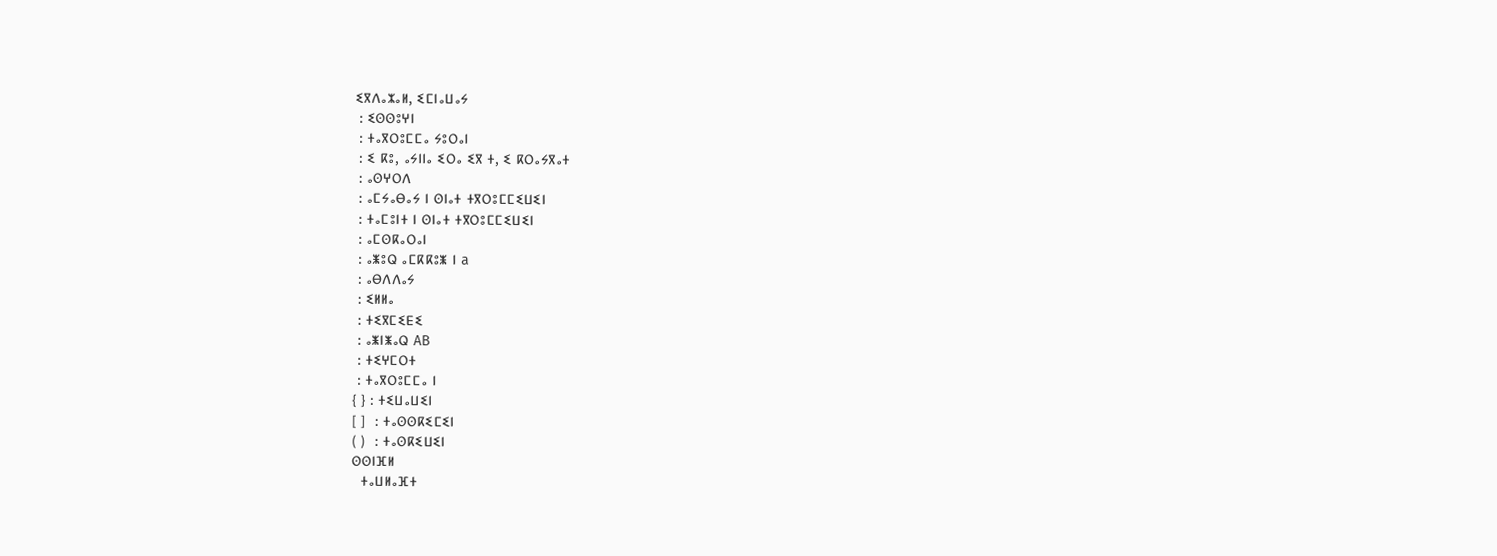ⵉⴳⴷⴰⵣⴰⵍ, ⵉⵎⵏⴰⵡⴰⵢ
 : ⵉⵙⵙⵓⵖⵏ
 : ⵜⴰⴳⵔⵓⵎⵎⴰ ⵢⵓⵔⴰⵏ
 : ⵉ ⴽⵓ, ⴰⵢⵏⵏⴰ ⵉⵔⴰ ⵉⴳ ⵜ, ⵉ ⴽⵔⴰⵢⴳⴰⵜ
 : ⴰⵙⵖⵔⴷ
 : ⴰⵎⵢⴰⴱⴰⵢ ⵏ ⵙⵏⴰⵜ ⵜⴳⵔⵓⵎⵎⵉⵡⵉⵏ
 : ⵜⴰⵎⵓⵏⵜ ⵏ ⵙⵏⴰⵜ ⵜⴳⵔⵓⵎⵎⵉⵡⵉⵏ
 : ⴰⵎⵙⴽⴰⵔⴰⵏ
 : ⴰⵥⵓⵕ ⴰⵎⴽⴽⵓⵥ ⵏ a
 : ⴰⴱⴷⴷⴰⵢ
 : ⵉⵍⵍⴰ
 : ⵜⵉⴳⵎⵉⴹⵉ
 : ⴰⵥⵏⵥⴰⵕ AB
 : ⵜⵉⵖⵎⵔⵜ
 : ⵜⴰⴳⵔⵓⵎⵎⴰ ⵏ
{ } : ⵜⵉⵡⴰⵡⵉⵏ
[ ]  : ⵜⴰⵙⵙⴽⵉⵎⵉⵏ
( )  : ⵜⴰⵙⴽⵉⵡⵉⵏ
ⵙⵙⵏⴼⵍ
  ⵜⴰⵡⵍⴰⴼⵜ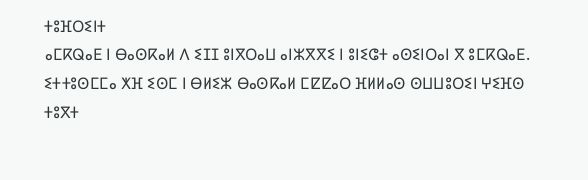ⵜⵓⴼⵔⵉⵏⵜ
ⴰⵎⴽⵕⴰⴹ ⵏ ⴱⴰⵙⴽⴰⵍ ⴷ ⵉⵊⵊ ⵓⵏⴳⵔⴰⵡ ⴰⵏⵣⴳⴳⵉ ⵏ ⵓⵏⵉⵛⵜ ⴰⵙⵉⵏⵔⴰⵏ ⴳ ⵓⵎⴽⵕⴰⴹ. ⵉⵜⵜⵓⵙⵎⵎⴰ ⵅⴼ ⵉⵙⵎ ⵏ ⴱⵍⵉⵣ ⴱⴰⵙⴽⴰⵍ ⵎⵇⵇⴰⵔ ⴼⵍⵍⴰⵙ ⵙⵡⵡⵓⵔⵉⵏ ⵖⵉⴼⵙ ⵜⵓⴳⵜ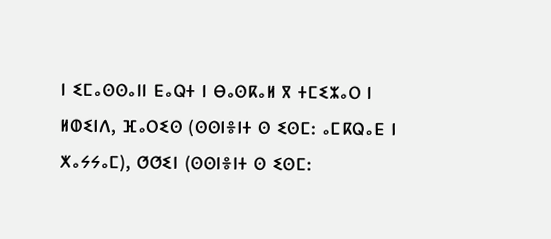ⵏ ⵉⵎⴰⵙⵙⴰⵏⵏ ⴹⴰⵕⵜ ⵏ ⴱⴰⵙⴽⴰⵍ ⴳ ⵜⵎⵉⵣⴰⵔ ⵏ ⵍⵀⵉⵏⴷ, ⴼⴰⵔⵉⵙ (ⵙⵙⵏⴻⵏⵜ ⵙ ⵉⵙⵎ: ⴰⵎⴽⵕⴰⴹ ⵏ ⵅⴰⵢⵢⴰⵎ), ⵚⵚⵉⵏ (ⵙⵙⵏⴻⵏⵜ ⵙ ⵉⵙⵎ: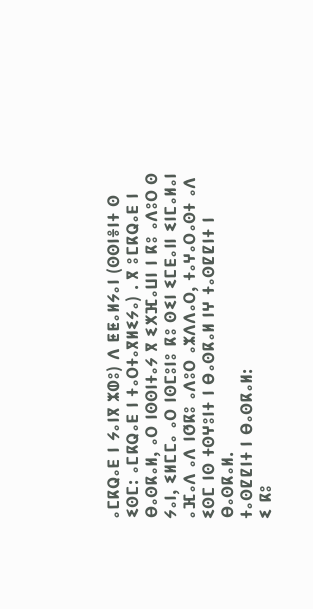ⴰⵎⴽⵕⴰⴹ ⵏ ⵢⴰⵏⴳ ⵣⵀⵓ) ⴷ ⵟⵟⴰⵍⵢⴰⵏ (ⵙⵙⵏⴻⵏⵜ ⵙ ⵉⵙⵎ: ⴰⵎⴽⵕⴰⴹ ⵏ ⵜⴰⵔⵜⴰⴳⵍⵉⵢⴰ) . ⴳ ⵓⵎⴽⵕⴰⴹ ⵏ ⴱⴰⵙⴽⴰⵍ, ⴰⵔ ⵏⵙⵙⵏⵜⴰⵢ ⴳ ⵉⵅⴼⴰⵡⵏ ⵏ ⴽⵓ ⴰⴷⵓⵔ ⵙ ⵢⴰⵏ, ⵉⵍⵎⵎⴰ ⴰⵔ ⵏⵙⵎⵓⵏⵓ ⴽⵓ ⵙⵉⵏ ⵉⵎⴹⴰⵏⵏ ⵉⵏⵎⴰⵍⴰⵏ ⴰⴼⴰⴷ ⴰⴷ ⵏⵚⴽⵓ ⴰⴷⵓⵔ ⴰⵣⴷⴷⴰⵔ, ⵜⴰⵖⴰⵔⴰⵙⵜ ⴰⴷ ⵉⵙⵎ ⵏⵙ ⵜⵙⵖⵓⵏⵜ ⵏ ⴱⴰⵙⴽⴰⵍ ⵏⵖ ⵜⴰⵙⵇⵇⵏⵜ ⵏ ⴱⴰⵙⴽⴰⵍ.
ⵜⴰⵙⵇⵇⵏⵜ ⵏ ⴱⴰⵙⴽⴰⵍ:
ⵉ ⴽⵓ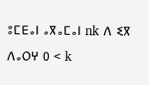ⵓⵎⴹⴰⵏ ⴰⴳⴰⵎⴰⵏ nk ⴷ ⵉⴳ ⴷⴰⵔⵖ 0 < k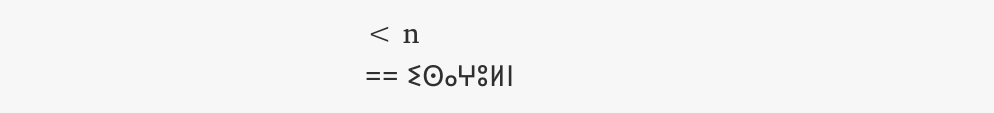< n
== ⵉⵙⴰⵖⵓⵍⵏ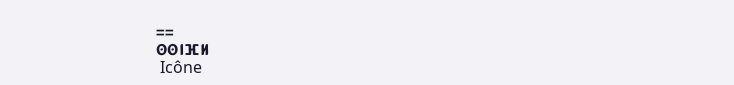==
ⵙⵙⵏⴼⵍ
 Icône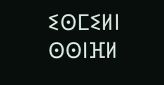ⵉⵙⵎⵉⵍⵏ
ⵙⵙⵏⴼⵍ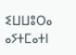ⵉⵡⵡⵓⵔⴰ ⴰⵢⵜⵎⴰⵜⵏ